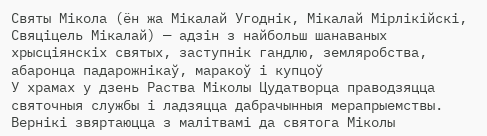Святы Мікола (ён жа Мікалай Угоднік, Мікалай Мірлікійскі, Свяціцель Мікалай) — адзін з найбольш шанаваных хрысціянскіх святых, заступнік гандлю, земляробства, абаронца падарожнікаў, маракоў і купцоў
У храмах у дзень Раства Міколы Цудатворца праводзяцца святочныя службы і ладзяцца дабрачынныя мерапрыемствы. Вернікі звяртаюцца з малітвамі да святога Міколы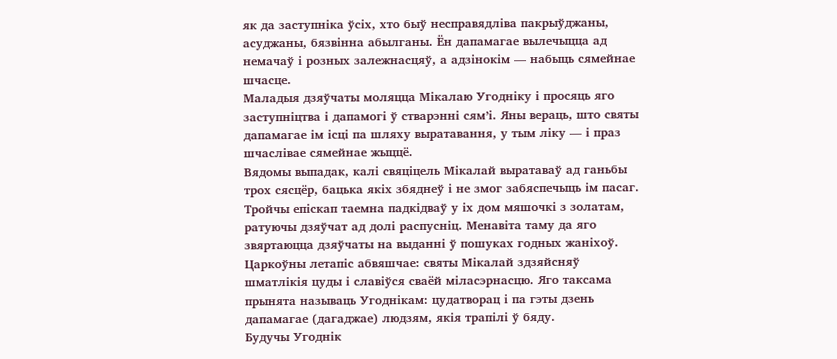як да заступніка ўсіх, хто быў несправядліва пакрыўджаны, асуджаны, бязвінна абылганы. Ён дапамагае вылечыцца ад немачаў і розных залежнасцяў, а адзінокім — набыць сямейнае шчасце.
Маладыя дзяўчаты моляцца Мікалаю Угодніку і просяць яго заступніцтва і дапамогі ў стварэнні сям’і. Яны вераць, што святы дапамагае ім ісці па шляху выратавання, у тым ліку — і праз шчаслівае сямейнае жыццё.
Вядомы выпадак, калі свяціцель Мікалай выратаваў ад ганьбы трох сясцёр, бацька якіх збяднеў і не змог забяспечыць ім пасаг. Тройчы епіскап таемна падкідваў у іх дом мяшочкі з золатам, ратуючы дзяўчат ад долі распусніц. Менавіта таму да яго звяртаюцца дзяўчаты на выданні ў пошуках годных жаніхоў.
Царкоўны летапіс абвяшчае: святы Мікалай здзяйсняў шматлікія цуды і славіўся сваёй міласэрнасцю. Яго таксама прынята называць Угоднікам: цудатворац і па гэты дзень дапамагае (дагаджае) людзям, якія трапілі ў бяду.
Будучы Угоднік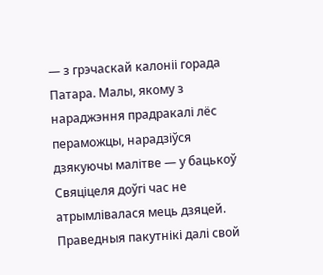— з грэчаскай калоніі горада Патара. Малы, якому з нараджэння прадракалі лёс пераможцы, нарадзіўся дзякуючы малітве — у бацькоў Свяціцеля доўгі час не атрымлівалася мець дзяцей. Праведныя пакутнікі далі свой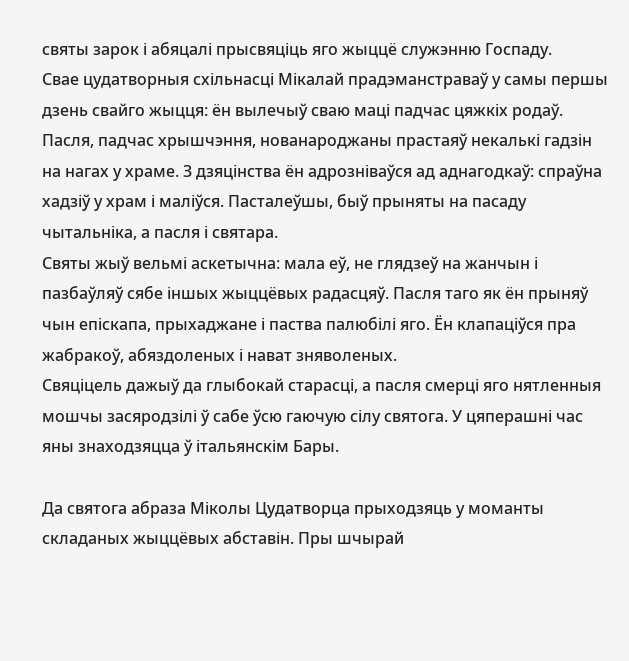святы зарок і абяцалі прысвяціць яго жыццё служэнню Госпаду.
Свае цудатворныя схільнасці Мікалай прадэманстраваў у самы першы дзень свайго жыцця: ён вылечыў сваю маці падчас цяжкіх родаў. Пасля, падчас хрышчэння, нованароджаны прастаяў некалькі гадзін на нагах у храме. З дзяцінства ён адрозніваўся ад аднагодкаў: спраўна хадзіў у храм і маліўся. Пасталеўшы, быў прыняты на пасаду чытальніка, а пасля і святара.
Святы жыў вельмі аскетычна: мала еў, не глядзеў на жанчын і пазбаўляў сябе іншых жыццёвых радасцяў. Пасля таго як ён прыняў чын епіскапа, прыхаджане і паства палюбілі яго. Ён клапаціўся пра жабракоў, абяздоленых і нават зняволеных.
Свяціцель дажыў да глыбокай старасці, а пасля смерці яго нятленныя мошчы засяродзілі ў сабе ўсю гаючую сілу святога. У цяперашні час яны знаходзяцца ў італьянскім Бары.

Да святога абраза Міколы Цудатворца прыходзяць у моманты складаных жыццёвых абставін. Пры шчырай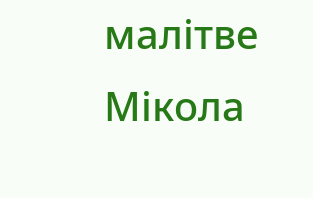малітве Мікола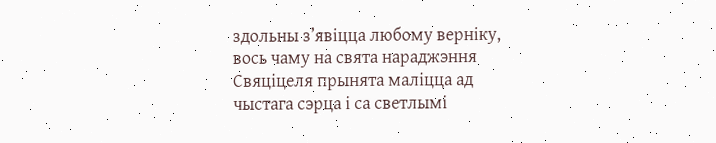здольны з’явіцца любому верніку, вось чаму на свята нараджэння Свяціцеля прынята маліцца ад чыстага сэрца і са светлымі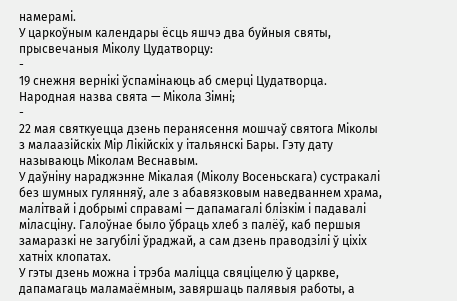намерамі.
У царкоўным календары ёсць яшчэ два буйныя святы, прысвечаныя Міколу Цудатворцу:
-
19 снежня вернікі ўспамінаюць аб смерці Цудатворца. Народная назва свята — Мікола Зімні;
-
22 мая святкуецца дзень перанясення мошчаў святога Міколы з малаазійскіх Мір Лікійскіх у італьянскі Бары. Гэту дату называюць Міколам Веснавым.
У даўніну нараджэнне Мікалая (Міколу Восеньскага) сустракалі без шумных гулянняў, але з абавязковым наведваннем храма, малітвай і добрымі справамі — дапамагалі блізкім і падавалі міласціну. Галоўнае было ўбраць хлеб з палёў, каб першыя замаразкі не загубілі ўраджай, а сам дзень праводзілі ў ціхіх хатніх клопатах.
У гэты дзень можна і трэба маліцца свяціцелю ў царкве, дапамагаць маламаёмным, завяршаць палявыя работы, а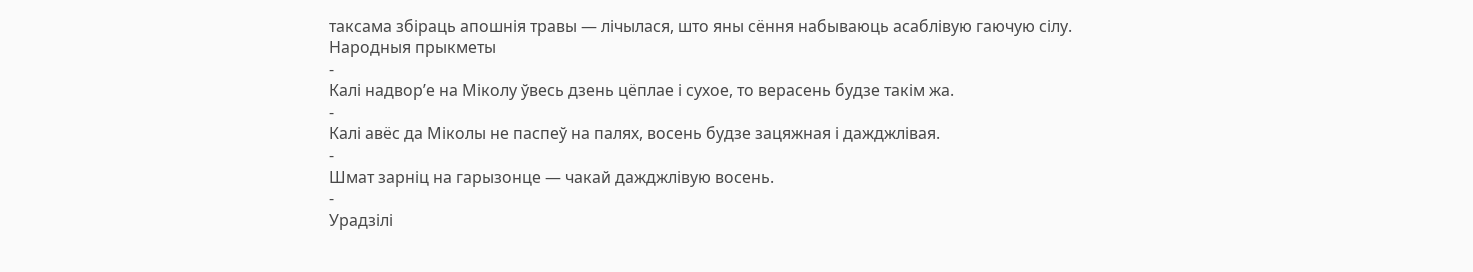таксама збіраць апошнія травы — лічылася, што яны сёння набываюць асаблівую гаючую сілу.
Народныя прыкметы
-
Калі надвор’е на Міколу ўвесь дзень цёплае і сухое, то верасень будзе такім жа.
-
Калі авёс да Міколы не паспеў на палях, восень будзе зацяжная і дажджлівая.
-
Шмат зарніц на гарызонце — чакай дажджлівую восень.
-
Урадзілі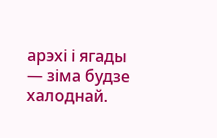арэхі і ягады — зіма будзе халоднай.